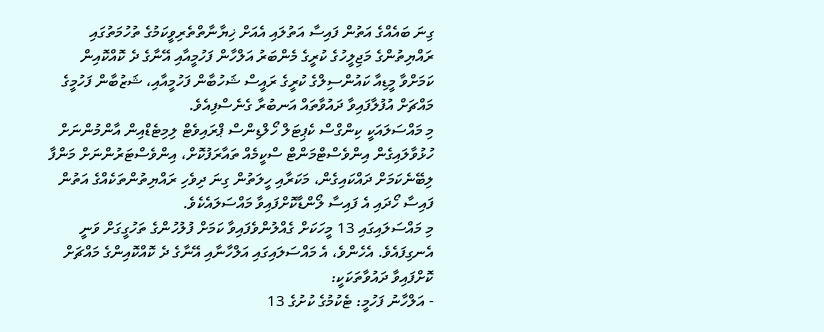ގިނަ ބައެއްގެ އަތުން ފައިސާ އަތުލައި އެއަށް ޚިޔާނާތްތެރިވީކަމުގެ ތުހުމަތުގައި ރައްޔިތުންގެ މަޖިލީހުގެ ކުރީގެ މެންބަރު އަލްހާން ފަހުމީއާއި އޭނާގެ ދެ ކޮއްކޮއިން ކަމަށްވާ މީޑިއާ ކައުންސިލްގެ ކުރީގެ ރައީސް ޝަހުބާން ފަހުމީއާއި، ޝަޒުބާން ފަހުމީގެ މައްޗަށް އުފުލާފައިވާ ދައުވާތައް އަނބުރާ ގެނެސްފިއެވެ.
މި މައްސަލައަކީ ކިންގްސް ކެޕިޓަލް ހޯލްޑިންސް ޕްރައިވެޓް ލިމިޓެޑްއިން އާންމުންނަށް ހުޅުވާލައިގެން އިންވެސްޓްމަންޓް ސްކީމެއް ތައާރަފުކޮށް، އިންވެސްޓަރުންނަށް މަންފާ ލިބޭނެކަމަށް ދައްކައިގެން، މަކަރާއި ހީލަތުން ގިނަ ދިވެހި ރައްޔިތުންތަކެއްގެ އަތުން ފައިސާ ހޯދައި އެ ފައިސާ ލޯންޑާކޮށްފައިވާ މައްސަލައެކެވެ.
މި މައްސަލައިގައި 13 މީހަކަށް ގެއްލުންވެފައިވާ ކަމަށް ފުލުހުންގެ ތަހުގީގަށް ވަނީ އެނގިފައެވެ. އެހެންވެ، އެ މައްސަލައިގައި އަލްހާނާއި އޭނާގެ ދެ ކޮއްކޮއިންގެ މައްޗަށް ކޮށްފައިވާ ދައުވާތަކަކީ:
- އަލްހާނު ފަހުމީ: ޓެކުމުގެ ކުށުގެ 13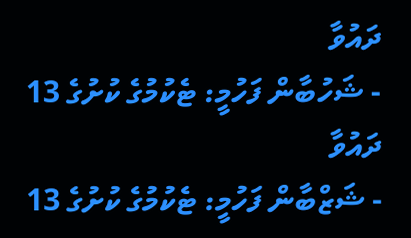ދައުވާ
- ޝަހުބާން ފަހުމީ: ޓެކުމުގެ ކުށުގެ 13 ދައުވާ
- ޝަޒްބާން ފަހުމީ: ޓެކުމުގެ ކުށުގެ 13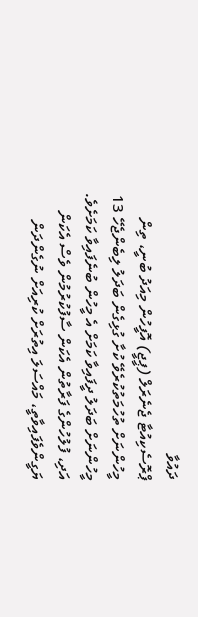ދައުވާ
ޕްރޮސެކިއުޓާ ޖެނެރަލް (ޕީޖީ) އޮފީހުން މިއަދު ބުނީ، ތިން މީހުންނަށް ތުހުމަތުކުރެވޭ ކުށާ ގުޅިގެން ބަދަލު ލިބެންޖެހޭ 13 މީހުންނަށް ބަދަލު ދީފައިވާ ކަމަށް އެ މީހުން ބުނެފައިވާ ކަމަށެވެ. އަދި، ފުލުހުންގެ ފަރާތުން އެކަން ސާފުކުރުމުން ވެސް އެކަން ޔަގީންވެފައިވާތީ، މައްސަލަ އިތުރަށް ކުރިއަށް ނުގެންދަން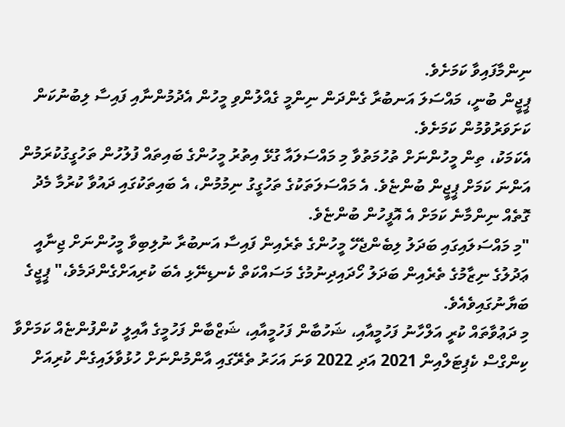ނިންމާފައިވާ ކަމަށެވެ.
ޕީޖީން ބުނީ، މައްސަލަ އަނބުރާ ގެންދަން ނިންމީ ގެއްލުންވި މީހުން އެދުމުންނާއި ފައިސާ ލިބުނުކަން ކަށަވަރުވުމުން ކަމަށެވެ.
އެކަމަކު، ތިން މީހުންނަށް ތުހުމަތުވާ މި މައްސަލައާ ގުޅޭ އިތުރު މީހުންގެ ބައިތައް ފުލުހުން ތަހުގީގުކުރަމުން އަންނަ ކަމަށް ޕީޖީން ބުންޏެވެ. އެ މައްސަލަތަކުގެ ތަހުގީގު ނިމުމުން، އެ ބައިތަކުގައި ދައުވާ ކުރުމާ މެދު ގޮތެއް ނިންމާނެ ކަމަށް އެ އޮފީހުން ބުންޏެވެ.
"މި މައްސަލައިގައި ބަދަލު ލިބެންޖެހޭ މީހުންގެ ތެރެއިން ފައިސާ އަނބުރާ ނުލިބިވާ މީހުންނަށް ޖިނާއީ ޢަދުލުގެ ނިޒާމުގެ ތެރެއިން ބަދަލު ހޯދައިދިނުމުގެ މަސައްކަތް ކެނޑިނޭޅި އެބަ ކުރިއަށްގެންދަމެވެ،" ޕީޖީގެ ބަޔާނުގައިވެއެވެ.
މި ދަޢުވާތައް ކުރީ އަލްހާނު ފަހުމީއާއި، ޝަހުބާން ފަހުމީއާއި، ޝަޒްބާން ފަހުމީގެ އާއިލީ ކުންފުންޏެއް ކަމަށްވާ ކިންގްސް ކެޕިޓަލްއިން 2021 އަދި 2022 ވަނަ އަހަރު ތެރޭގައި އާންމުންނަށް ހުޅުވާލައިގެން ކުރިއަށް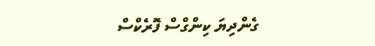ގެންދިޔަ ކިންގްސް ފޮރެކްސް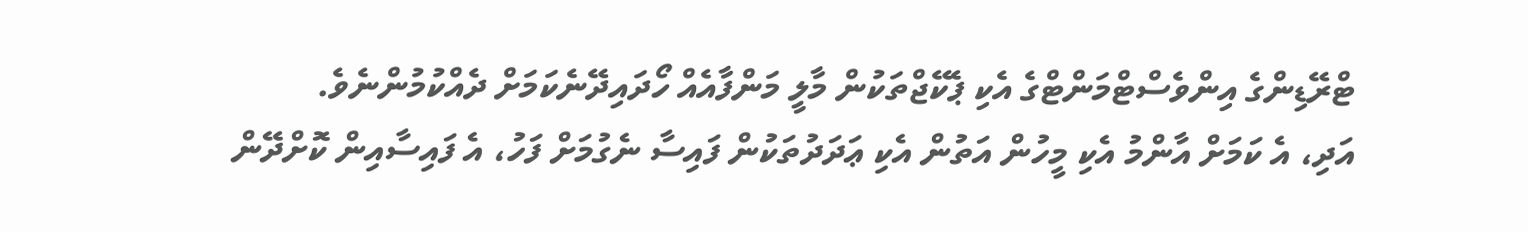ޓްރޭޑިންގެ އިންވެސްޓްމަންޓްގެ އެކި ޕެކޭޖްތަކުން މާލީ މަންފާއެއް ހޯދައިދޭނެކަމަށް ދެއްކުމުންނެވެ.
އަދި، އެ ކަމަށް އާންމު އެކި މީހުން އަތުން އެކި ޢަދަދުތަކުން ފައިސާ ނެގުމަށް ފަހު، އެ ފައިސާއިން ކޮށްދޭން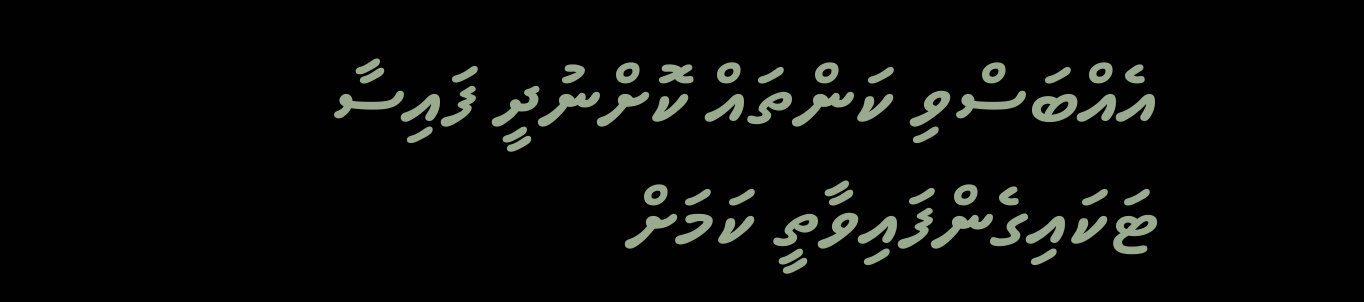އެއްބަސްވި ކަންތައް ކޮށްނުދީ ފައިސާ ޓަކައިގެންފައިވާތީ ކަމަށް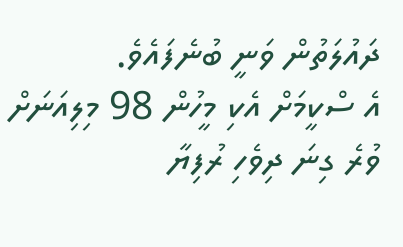ދައުލަތުން ވަނީ ބުނެފައެވެ.
އެ ސްކީމަށް އެކި މީހުން 98 މިލިއަނަށް ވުރެ ގިނަ ދިވެހި ރުފިޔާ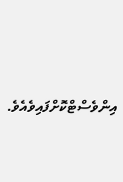އިންވެސްޓްކޮށްފައިވެއެވެ.